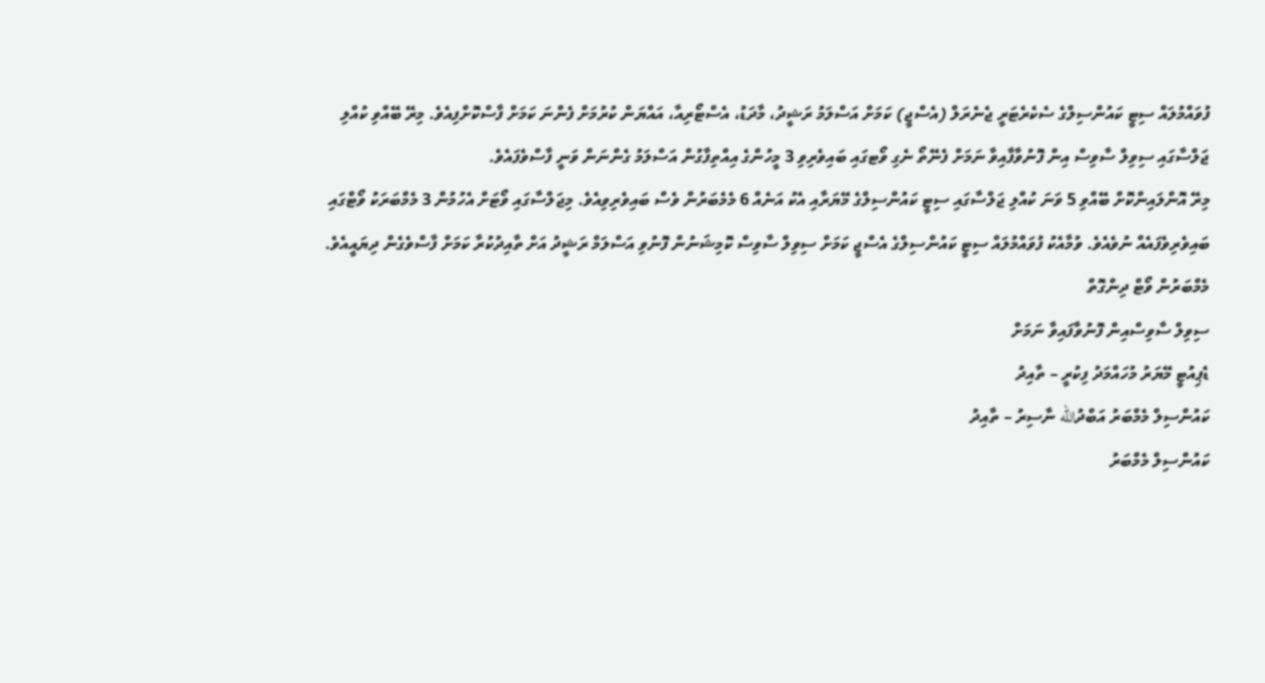ފުވައްމުލައް ސިޓީ ކައުންސިލްގެ ސެކެރެޓަރީ ޖެނެރަލް (އެސްޖީ) ކަމަށް އަސްލަމު ރަޝީދު، މާދަޑު، އެސްޓޯރިއާ، އައްޔަން ކުރުމަށް ފެންނަ ކަމަށް ފާސްކޮށްފިއެވެ. މިރޭ ބޭއްވި ކުއްލި ޖަލްސާގައި ސިވިލް ސާވިސް އިން ފޮނުވާފާއިވާ ނަމަށް ފެނޭތޯ ނެގި ވޯޓގައި ބައިވެރިވި 3 މީހުންގެ އިއްތިފާގުން އަސްލަމު ގެންނަން ވަނީ ފާސްވެފައެވެ.
މިރޭ އޮންލައިންކޮށް ބޭއްވި 5 ވަނަ ކުއްލި ޖަލްސާގައި ސިޓީ ކައުންސިލްގެ މޭޔަރާއި އެކު އަނެއް 6 މެމެބަރުން ވެސް ބައިވެރިވިއެވެ. މިޖަލްސާގައި ވޯޓަށް އެހުމުން 3 މެމްބަރަކު ވޯޓްގައި ބައިވެރިވެފައެއް ނުވެއެވެ. ވުމާއެކު ފުވައްމުލައް ސިޓީ ކައުންސިލްގެ އެސްޖީ ކަމަށް ސިވިލް ސާވިސް ކޮމިޝަނުން ފޮނުވި އަސްލަމް ރަޝީދު އަށް ތާއިދުކުރާ ކަމަށް ފާސްވެގެން ދިޔައީއެވެ.
މެމްބަރުން ވޯޓް ދިންގޮތް
ސިވިލް ސާވިސްއިން ފޮނުވާފައިވާ ނަމަށް
ޑެޕިއުޓީ މޭޔަރު މުހައްމަދު ފިކުރީ – ތާއިދު
ކައުންސިލް މެމްބަރު އަބްދުالله ނާސިރު – ތާއިދު
ކައުންސިލް މެމްބަރު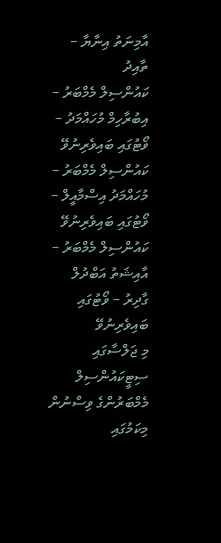އާމިނަތު އިނާޔާ – ތާއިދު
ކައުންސިލް މެމްބަރު – އިބުރާހިމް މުހައްމަދު – ވޯޓުގައި ބައިވެރިނުވޭ
ކައުންސިލް މެމްބަރު – މުހައްމަދު އިސްމާއީލް – ވޯޓުގައި ބައިވެރިނުވޭ
ކައުންސިލް މެމްބަރު – އާއިޝަތު އަބްދުލް ގާދިރު – ވޯޓުގައި ބައިވެރިނުވޭ
މި ޖަލްސާގައި ސިޓީކައުންސިލް މެމްބަރުންގެ ވިސްނުން މިކަމުގައި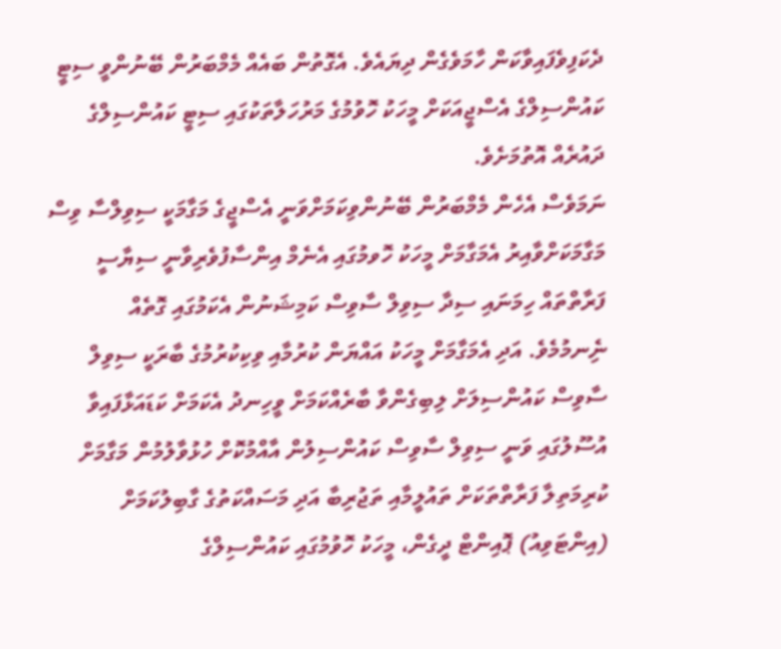ދެކަފިވެފައިވާކަން ހާމަވެގެން ދިޔައެވެ. އެގޮތުން ބައެއް މެމްބަރުން ބޭނުންވީ ސިޓީ ކައުންސިލްގެ އެސްޖީއަކަށް މީހަކު ހޮވުމުގެ މަރުހަލާތަކުގައި ސިޓީ ކައުންސިލްގެ ދައުރެއް އޮތުމަށެވެ.
ނަމަވެސް އެހެން މެމްބަރުން ބޭނުންވިކަމަށްވަނީ އެސްޖީގެ މަގާމަކީ ސިވިލްސާ ވިސް މަގާމަކަށްވާއިރު އެމަގާމަށް މީހަކު ހޮވމުގައި އެނެމް އިންސާފުވެރިވާނީ ސިޔާސީ ފަރާތްތައް ހިމަނައި ސިދާ ސިވިލް ސާވިސް ކަމިޝަނުން އެކަމުގައި ގޮތެއް ނެިނމުމެވެ. އަދި އެމަގާމަށް މީހަކު އައްޔަން ކުރުމާއި ވިކިކުރުމުގެ ބާރަކީ ސިވިލް ސާވިސް ކައުންސިލަށް ލިބިގެންވާ ބާރެއްކަމަށް ވީހިނދު އެކަމަށް ކަޑައަޅާފައިވާ އުސޫލުގައި ވަނީ ސިވިލް ސާވިސް ކައުންސިލުން އާއްމުކޮށް ހުޅުވާލުމުން މަގާމަށް ކުރިމަތިލާ ފަރާތްތަކަށް ތައުލީމާއި ތަޖުރިބާ އަދި މަސައްކަތުގެ ގާބިލުކަމަށް (އިންޓަވިއު) ޕޮއިންޓް ދީގެން، މީހަކު ހޮވުމުގައި ކައުންސިލްގެ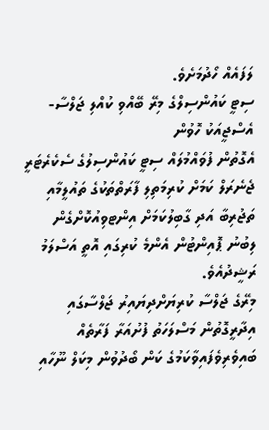ލަފައެއް ހޯދުމަށެވެ.
ސިޓީ ކައުންސިލްގެ މިރޭ ބޭއްވި ކުއްލި ޖަލްސާ- އެސްޖީއަކު ހޮވުން
އެގޮތުން ފުވައްމުލައް ސިޓީ ކައުންސިލުގެ ސެކެރެޓަރީ ޖެނެރަލް ކަމަށް ކުރިމަތިލި ފާރަތްތަކުގެ ތައުލީމާއި ތަޖުރިބާ އަދި ގާބިލުކަމަށް އިންޓވިއުކޮށްގެން ލިބުނު ޕޮއިންޓުން އެންމެ ކުރިގައި އޮތީ އަސްލަމު ރަޝީދުއެވެ.
މިރޭގެ ޖަލްސާ ކުރިޔަށްދިޔައިރު ޖަލްސާގައި އިދާރީގޮތުން މަސްލަހަތު ފުށުއަރާ ފަރާތެއް ބައިވެރިވެފައިވާކަމުގެ ކަން ބޯދުވުން މިކަލް ނޫހާއި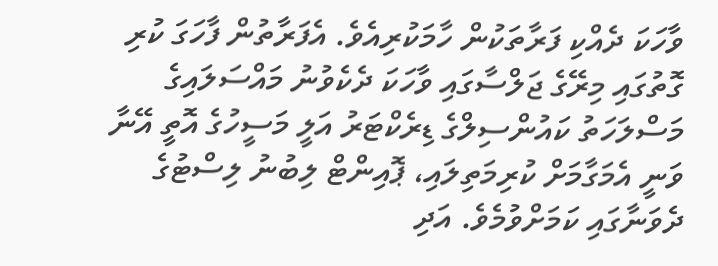ވާހަކަ ދެއްކި ފަރާތަކުން ހާމަކުރިއެވެ. އެފަރާތުން ފާހަގަ ކުރި ގޮތުގައި މިރޭގެ ޖަލްސާގައި ވާހަކަ ދެކެވުނު މައްސަލައިގެ މަސްލަހަތު ކައުންސިލްގެ ޑިރެކްޓަރު އަލީ މަސީހުގެ އޮތީ އޭނާ ވަނީ އެމަގާމަށް ކުރިމަތިލައި، ޕޮއިންޓް ލިބުނު ލިސްޓުގެ ދެވަނާގައި ކަމަށްވުމެވެ. އަދި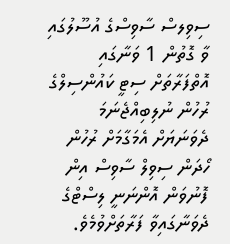ސިވިލސް ސާވިސްގެ އުސޫލުގައި ވާ ގޮތުން 1 ވަނާގައި އޮތްފަރާތަށް ސިޓީ ކައުންސިލްގެ ރުހުން ނުލިބިއްޖެނަމަ ދެވަނަޔަށް އެމަގާމަށް ރުހުން ހޯދަން ސިވިލް ސާވިސް އިން ފޮނުވަން އޮންނަނީ ލިސްޓްގެ ދެވަނާގައިވާ ފަރާތަށްވުމެވެ.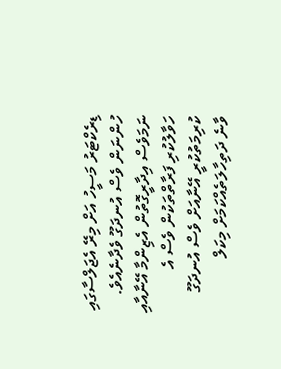ޑިރެކްޓަރު މަސީހު އަށް މިރޭ އެޖަލްސާގައި ހުންނަން ވެސް އުނދަގޫ ވެދާނެއެވެ. ނަމަވެސް އިދާރީގޮތުން އެޒިންމާ އޭނާއާއި ހަވާލުކުރި ފަރާތްތަކުން ވެސް އެ ކުރިމަތުކުރީ އޭނާއަށް ވެސް އުނދަގޫ ވާނެ ދަތިހާލަތެއްކަމަށް މިކަލް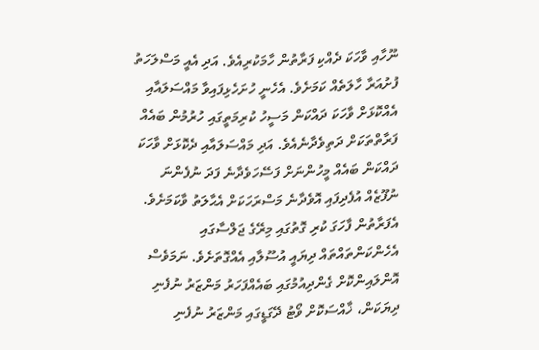ނޫހާއި ވާހަކަ ދެއްކި ފަރާތުން ހާމަކުރިއެވެ. އަދި އެއީ މަސްލަހަތު ފުށުއަރާ ހާލަތެއް ކަމަށެވެ. އެހެނީ ހުށަހެޅިފައިވާ މައްސަލައާއި އެއްކޮޅަށް ވާހަކަ ދައްކަން މަސީހު ކުރިމަތީގައި ހުރުމުން ބައެއް ފަރާތްތަކަށް ދަތިވެދާނެއެވެ. އަދި މައްސަލައާއި ދެކޮޅަށް ވާހަކަ ދައްކަން ބައެއް މީހުންނަށް ފަސޭހަވެދާނެ ފަދަ ނުފެންނަ ނުފޫޒެއް އުފެދިފައި އޮވެދާނެ މަސްރަހަކަށް އެޙާލަތު ވާކަމަށެވެ.
އެފަރާތުން ފާހަގަ ކުރި ގޮތުގައި މިރޭގެ ޖަލްސާގައި އެހެންކަންތައްތައް ދިޔައީ އުސޫލާއި އެއްގޮތަށެވެ. ނަމަވެސް އޮންލައިންކޮށް ގެންދިއުމުގައި ބައެއްފަހަރު މަންޒަރު ނުފެނި ދިޔަކަން، ޚާއްސަކޮށް ވޯޓު ދޭގަޑީގައި މަންޒަރު ނުފެނި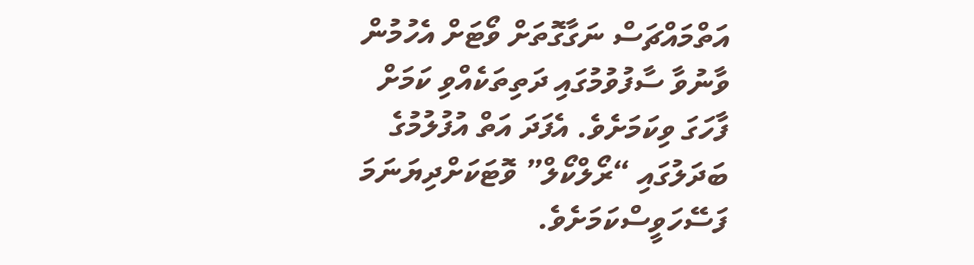އަތްމައްޗަސް ނަގާގޮތަށް ވޯޓަށް އެހުމުން ވާނުވާ ސާފުވުމުގައި ދަތިތަކެއްވި ކަމަށް ފާހަގަ ވިކަމަށެވެ. އެފަދަ އަތް އުފުލުމުގެ ބަދަލުގައި “ރޯލްކޯލް” ވޮޓަކަށްދިޔަނަމަ ފަސޭހަވީސްކަމަށެވެ.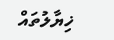ޚިޔާލުތައް